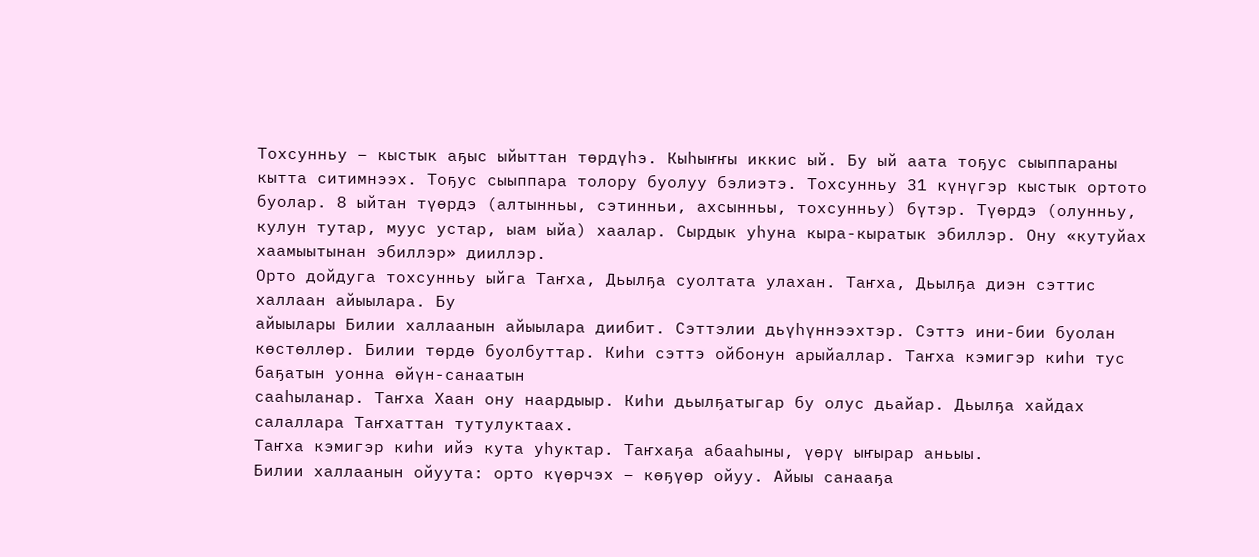Тохсунньу – кыстык аҕыс ыйыттан төрдүһэ. Кыһыҥҥы иккис ый. Бу ый аата тоҕус сыыппараны кытта ситимнээх. Тоҕус сыыппара толору буолуу бэлиэтэ. Тохсунньу 31 күнүгэр кыстык ортото буолар. 8 ыйтан түөрдэ (алтынньы, сэтинньи, ахсынньы, тохсунньу) бүтэр. Түөрдэ (олунньу, кулун тутар, муус устар, ыам ыйа) хаалар. Сырдык уһуна кыра-кыратык эбиллэр. Ону «кутуйах хаамыытынан эбиллэр» дииллэр.
Орто дойдуга тохсунньу ыйга Таҥха, Дьылҕа суолтата улахан. Таҥха, Дьылҕа диэн сэттис халлаан айыылара. Бу
айыылары Билии халлаанын айыылара диибит. Сэттэлии дьүһүннээхтэр. Сэттэ ини-бии буолан көстөллөр. Билии төрдө буолбуттар. Киһи сэттэ ойбонун арыйаллар. Таҥха кэмигэр киһи тус баҕатын уонна өйүн-санаатын
сааһыланар. Таҥха Хаан ону наардыыр. Киһи дьылҕатыгар бу олус дьайар. Дьылҕа хайдах салаллара Таҥхаттан тутулуктаах.
Таҥха кэмигэр киһи ийэ кута уһуктар. Таҥхаҕа абааһыны, үөрү ыҥырар аньыы.
Билии халлаанын ойуута: орто күөрчэх – көҕүөр ойуу. Айыы санааҕа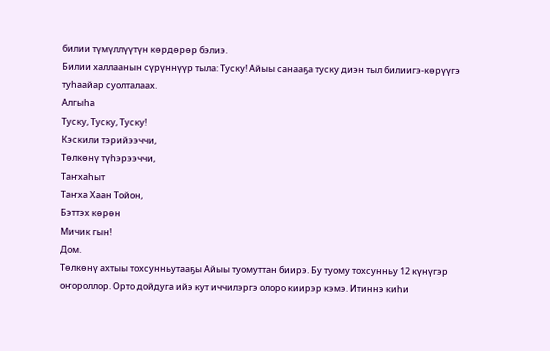билии түмүллүүтүн көрдөрөр бэлиэ.
Билии халлаанын сүрүннүүр тыла: Туску! Айыы санааҕа туску диэн тыл билиигэ-көрүүгэ туһаайар суолталаах.
Алгыһа
Туску, Туску, Туску!
Кэскили тэрийээччи,
Төлкөнү түһэрээччи,
Таҥхаһыт
Таҥха Хаан Тойон,
Бэттэх көрөн
Мичик гын!
Дом.
Төлкөнү ахтыы тохсунньутааҕы Айыы туомуттан биирэ. Бу туому тохсунньу 12 күнүгэр оҥороллор. Орто дойдуга ийэ кут иччилэргэ олоро киирэр кэмэ. Итиннэ киһи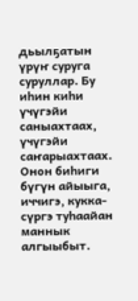дьылҕатын үрүҥ суруга суруллар. Бу иһин киһи үчүгэйи саныахтаах, үчүгэйи саҥарыахтаах. Онон биһиги бүгүн айыыга, иччигэ, кукка-сүргэ туһаайан маннык алгыыбыт.